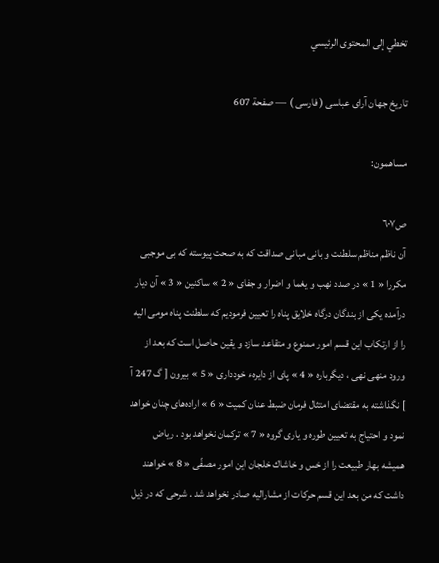تخطي إلى المحتوى الرئيسي

تاريخ جهان آراى عباسى ( فارسى ) — صفحة 607

مساهمون:

ص٦٠٧
آن ناظم مناظم سلطنت و بانى مبانى صداقت كه به صحت پيوسته كه بى موجبى مكررا « 1 » در صدد نهب و يغما و اضرار و جفاى « 2 » ساكنين « 3 » آن ديار درآمده يكى از بندگان درگاه خلايق پناه را تعيين فرموديم كه سلطنت پناه مومى اليه را از ارتكاب اين قسم امور ممنوع و متقاعد سازد و يقين حاصل است كه بعد از ورود منهى نهى ، ديگرباره « 4 » پاى از دايرهء خوددارى « 5 » بيرون [ گ 247 آ ] نگذاشته به مقتضاى امتثال فرمان ضبط عنان كميت « 6 » اراده‌هاى چنان خواهد نمود و احتياج به تعيين طوره و يارى گروه « 7 » تركمان نخواهد بود . رياض هميشه بهار طبيعت را از خس و خاشاك خلجان اين امور مصفّى « 8 » خواهند داشت كه من بعد اين قسم حركات از مشاراليه صادر نخواهد شد . شرحى كه در ذيل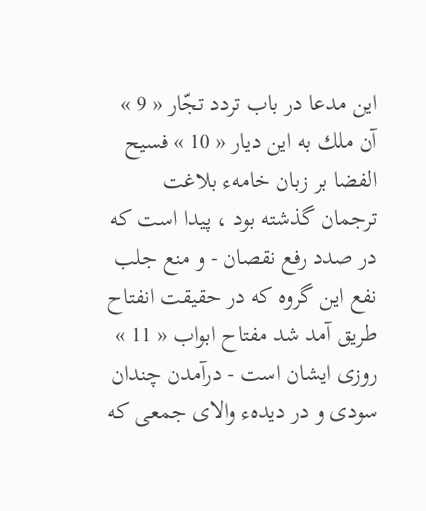اين مدعا در باب تردد تجّار « 9 » آن ملك به اين ديار « 10 » فسيح الفضا بر زبان خامهء بلاغت ترجمان گذشته بود ، پيدا است كه در صدد رفع نقصان - و منع جلب نفع اين گروه كه در حقيقت انفتاح طريق آمد شد مفتاح ابواب « 11 » روزى ايشان است - درآمدن چندان سودى و در ديدهء والاى جمعى كه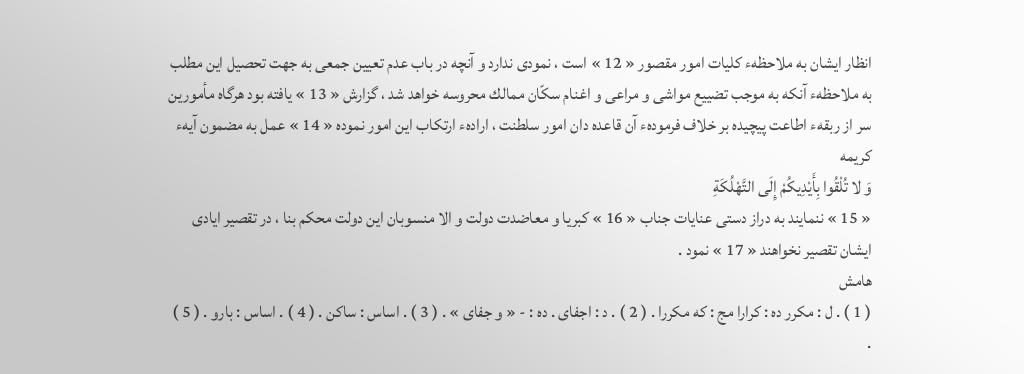انظار ايشان به ملاحظهء كليات امور مقصور « 12 » است ، نمودى ندارد و آنچه در باب عدم تعيين جمعى به جهت تحصيل اين مطلب به ملاحظهء آنكه به موجب تضييع مواشى و مراعى و اغنام سكّان ممالك محروسه خواهد شد ، گزارش « 13 » يافته بود هرگاه مأمورين سر از ربقهء اطاعت پيچيده بر خلاف فرمودهء آن قاعده دان امور سلطنت ، ارادهء ارتكاب اين امور نموده « 14 » عمل به مضمون آيهء كريمه
وَ لا تُلْقُوا بِأَيْدِيكُمْ إِلَى التَّهْلُكَةِ
« 15 » ننمايند به دراز دستى عنايات جناب « 16 » كبريا و معاضدت دولت و الا منسوبان اين دولت محكم بنا ، در تقصير ايادى ايشان تقصير نخواهند « 17 » نمود .
هامش
( 1 ) . ل : مكرر ده : كرارا مج : كه مكررا . ( 2 ) . د : اجفاى . ده : - « و جفاى » . ( 3 ) . اساس : ساكن . ( 4 ) . اساس : بارو . ( 5 ) .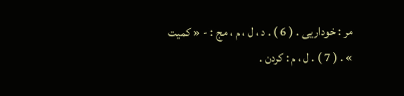مر : خوداريى . ( 6 ) . د ، ل ، م ، مج : - « كميت » . ( 7 ) . ل ، م : كردن .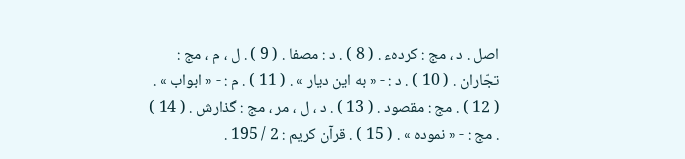اصل . د ، مج : كردهء . ( 8 ) . د : مصفا . ( 9 ) . ل ، م ، مج : تجّاران . ( 10 ) . د : - « به اين ديار » . ( 11 ) . م : - « ابواب » . ( 12 ) . مج : مقصود . ( 13 ) . د ، ل ، مر ، مج : گذارش . ( 14 ) . مج : - « نموده » . ( 15 ) . قرآن كريم : 2 / 195 .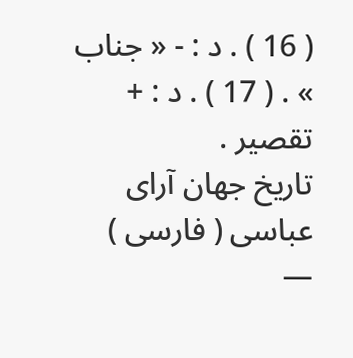( 16 ) . د : - « جناب » . ( 17 ) . د : + تقصير .
تاريخ جهان آراى عباسى ( فارسى ) —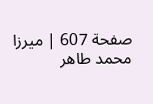صفحة 607 | ميرزا محمد طاهر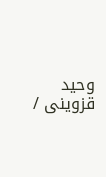وحيد قزوينى /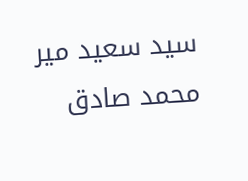سيد سعيد مير محمد صادق